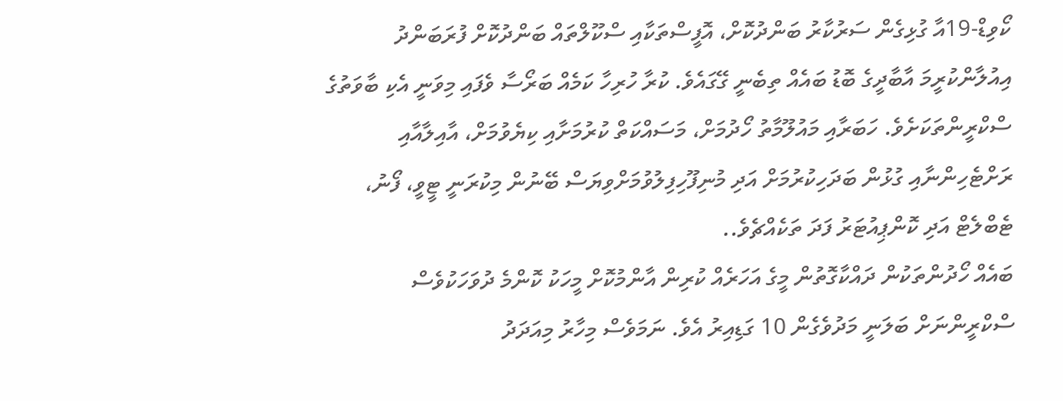ކޯވިޑް-19އާ ގުޅިގެން ސަރުކާރު ބަންދުކޮށް، އޮފީސްތަކާއި ސްކޫލްތައް ބަންދުކޮށް ފުރަބަންދު އިއުލާންކުރީމަ އާބާދީގެ ބޮޑު ބައެއް ތިބެނީ ގޭގައެވެ. ކުރާ ހުރިހާ ކަމެއް ބަރޯސާ ވެފައި މިވަނީ އެކި ބާވަތުގެ ސްކްރީންތަކަށެވެ. ހަބަރާއި މައުލޫމާތު ހޯދުމަށް، މަސައްކަތް ކުރުމަށާއި ކިޔެވުމަށް، އާއިލާއާއި ރަށްޓެހިންނާއި ގުޅުން ބަދަހިކުރުމަށް އަދި މުނިފޫހިފިލުވުމަށްވިޔަސް ބޭނުން މިކުރަނީ ޓީވީ، ފޯނު، ޓެބްލެޓް އަދި ކޮންޕިއުޓަރު ފަދަ ތަކެއްޗެވެ..
ބައެއް ހޯދުންތަކުން ދައްކާގޮތުން މީގެ އަހަރެއް ކުރިން އާންމުކޮށް މީހަކު ކޮންމެ ދުވަހަކުވެސް ސްކްރީންނަށް ބަލަނީ މަދުވެގެން 10 ގަޑިއިރު އެވެ. ނަމަވެސް މިހާރު މިއަދަދު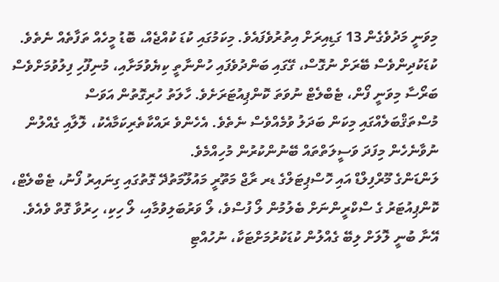މިވަނީ މަދުވެގެން 13 ގަޑިއިރަށް އިތުރުވެފައެވެ. މިކަމުގައި ކުޑަ ކުއްޖެއް، ބޮޑު މީހެއް ތަފާތެއް ނެތެވެ. ކުޑަކުދިންވެސް ބޭރަށް ނުގޮސް، ގޭގައި ބަންދުވެފައި ހުންނާތީ ކިޔެވުމަށާއި، މުނިފޫހި ފިލުވުމަށްވެސް ބަރޯސާ މިވަނީ ފޯން، ޓެބްލެޓް ނުވަތަ ކޮންޕިއުޓަރަށެވެ. ހާލަތު ހުރިގޮތުން އަވަސް މުސްތަޤްބަލެއްގައި މިކަން ބަދަލު ވުމެއްވެސް ނެތެވެ. އެހެންވެ ރައްކާތެރިކަމާއެކު، ލޮލާއި ގެއްލުން ނުވާނެހެން މިފަދަ ވަސީލަތްތައް ބޭނުންކުރުން މުހިއްމެވެ.
ލަންޑަންގެ މޫރްފިލްޑް އައި ހޮސްޕިޓަލްގެ ޑރ ރާޖް މަތޫރީ މައުލޫމަތުދޭ ގޮތުގައި ގިނައިރު ފޯނު، ޓެބްލެޓް، ކޮންޕިއުޓަރު ގެ ސްކްރީންނަށް ބެލުމުން ލޯ ފުސްވެ، ލޯ ވަރުބަލިވުމާއި، ލޯ ހިކި، ހިރުވާ ގޮތް ވެއެވެ.
އޭނާ ބުނީ ލޮލަށް ލިބޭ ގެއްލުން ކުޑަކުރުމަށްޓަކާ، ނުހުއްޓި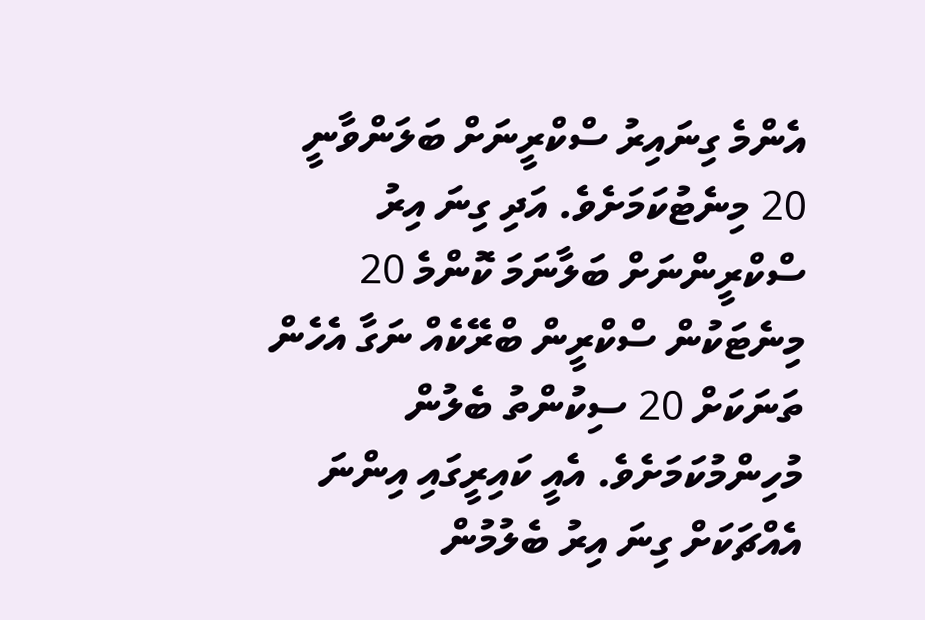އެންމެ ގިނައިރު ސްކްރީނަށް ބަލަންވާނީ 20 މިނެޓުކަމަށެވެ. އަދި ގިނަ އިރު ސްކްރީންނަށް ބަލާނަމަ ކޮންމެ 20 މިނެޓަކުން ސްކްރީން ބްރޭކެއް ނަގާ އެހެން ތަނަކަށް 20 ސިކުންތު ބެލުން މުހިންމުކަމަށެވެ. އެއީ ކައިރީގައި އިންނަ އެއްޗަކަށް ގިނަ އިރު ބެލުމުން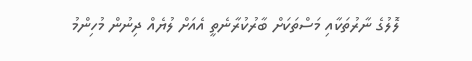ލޮލުގެ ނާރުތަކާއި މަސްތަކަށް ބާރުކުރާނެތީ އެއަށް ލުޔެއް ދިނުން މުހިންމު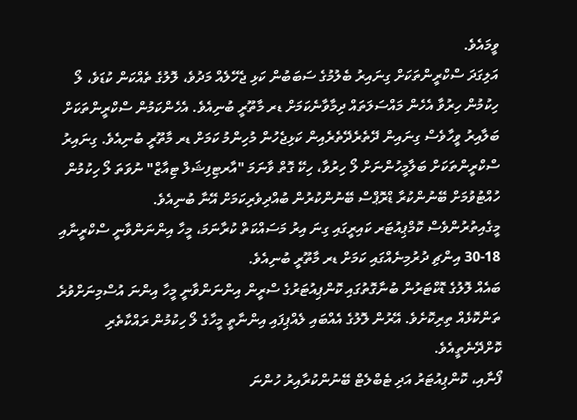ވީމައެވެ.
އަލިގަދަ ސްކްރީންތަކަށް ގިނައިރު ބެލުމުގެ ސަބަބުން ކަޅި ޖެހޭލެއް މަދުވެ، ލޮލުގެ ތެއްކަން ކުޑަވެ، ލޯ ހިކުމުން ހިރުވާ އެހެން މައްސަލަތައް ދިމާވާނެކަމަށް ޑރ މާތޫރީ ބުނިއެވެ. އެހެންކަމުން ސްކްރީންތަކަށް ބަލާއިރު ވީހާވެސް ގިނައިން ދޭތެރެދޭތެރެއިން ކަޅިޖެހުން މުހިންމު ކަމަށް ޑރ މާތޫރީ ބުނިއެވެ. ގިނައިރު ސްކްރީންތަކަށް ބަލާމީހުންނަށް ލޯ ހިރުވާ، ހިކޭ ގޮތް ވާނަމަ "އާރޓިފިޝަލް ޓިއާޒް" ނުވަތަ ލޯ ހިކުމުން ހުއްޓުވުމަށް ބޭނުންކުރާ ޑްރޮޕްސް ބޭނުންކުރުން ބުއްދިވެރިކަމަށް އޭނާ ބުނިއެވެ.
މީގެއިތުރުންވެސް ކޮމްޕިއުޓަރ ކައިރީގައި ގިނަ އިރު މަސައްކަތް ކުރާނަމަ، މީހާ އިންނަންވާނީ ސްކްރީނާއި 18-30 އިންޗި ދުރުމިނެއްގައި ކަމަށް ޑރ މާތޫރީ ބުނިއެވެ.
ބައެއް ލޮލުގެ ޑޮކްޓަރުން ބުނާގޮތުގައި ކޮންޕިއުޓަރުގެ ސްރީން އިންނަންވާނީ މީހާ އިންނަ އުސްމިނަށްވުރެ ތަންކޮޅެއް ތިރިކޮށެވެ. އޭރުން ލޮލުގެ އެއްބައި ލެއްޕިފައި އިންނާތީ މީހާގެ ލޯ ހިކުމުން ރައްކާތެރި ކޮށްދޭނެތީއެވެ.
ފޯނާއި، ކޮންޕިއުޓަރު އަދި ޓެބްލެޓް ބޭނުންކުރާއިރު ހުންނަ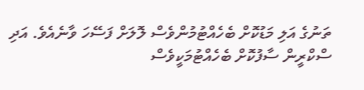ތަނުގެ އަލި މަޑުކޮށް ބެހެއްޓުމުންވެސް ލޮލަށް ފަސޭހަ ވާނެއެވެ. އަދި ސްކްރީން ސާފުކޮށް ބެހެއްޓުމަކީވެސް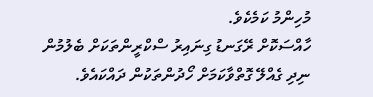މުހިންމު ކަމެކެވެ.
ހާއްސަކޮށް ރޭގަނޑު ގިނައިރު ސްކްރީންތަކަށް ބެލުމުން ނިދި ގެއްލޭ ގޮތްވާކަމަށް ހޯދުންތަކުން ދައްކައެވެ.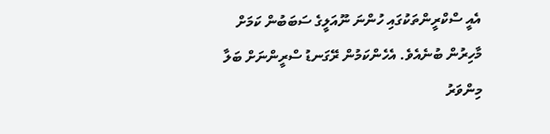އެއީ ސްކްރީންތަކުގައި ހުންނަ ނޫއަލީގެ ސަބަބުން ކަމަށް މާހިރުން ބުނެއެވެ. އެހެންކަމުން ރޭގަނޑު ސްރީންނަށް ބަލާ މިންވަރު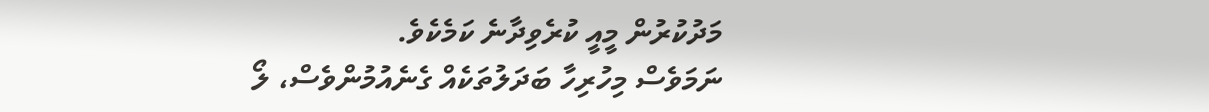މަދުކުރުން މީއީ ކުރެވިދާނެ ކަމެކެވެ.
ނަމަވެސް މިހުރިހާ ބަދަލުތަކެއް ގެނެއުމުންވެސް، ލޯ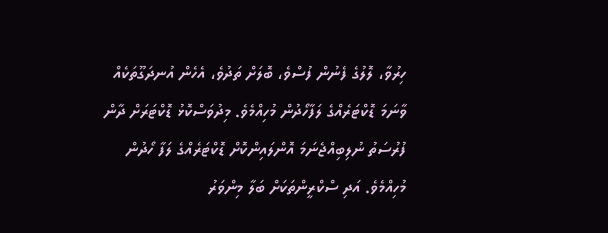ހިރުވާ، ލޮލުގެ ފެނުން ފުސްވެ، ބޮލަށް ތަދުވެ، އެހެން އުނދަގޫތަކެއް ވާނަމަ ޑޮކްޓަރެއްގެ ލަފާހޯދުން މުހިއްމެވެ. މިދުވަސްކޮޅު ޑޮކްޓަރަށް ދާން ފުރުސަތު ނުލިބިއްޖެނަމަ އޮންލައިންކޮށް ޑޮކްޓަރެއްގެ ލަފާ ހޯދުން މުހިއްމެވެ. އަދި ސްކްރީންތަކަށް ބަލާ މިންވަރު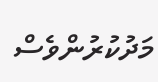މަދުކުރުންވެސް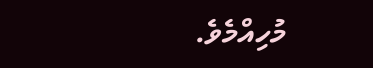މުހިއްމެވެ.